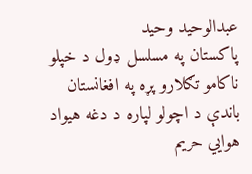عبدالوحید وحيد
پاکستان په مسلسل ډول د خپلو ناکامو تګلارو پړه په افغانستان باندې د اچولو لپاره د دغه هیواد هوايي حريم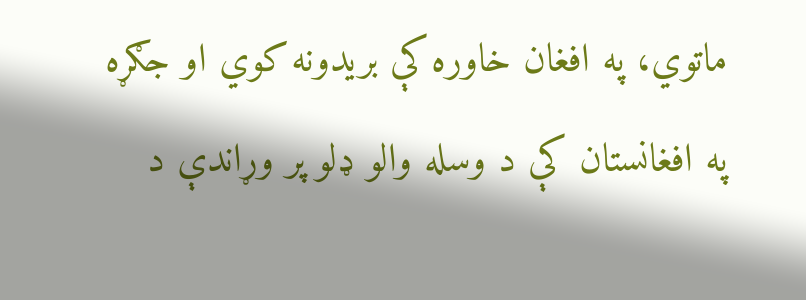ماتوي، په افغان خاوره کې بریدونه کوي او جګړه په افغانستان کې د وسله والو ډلو پر وړاندې د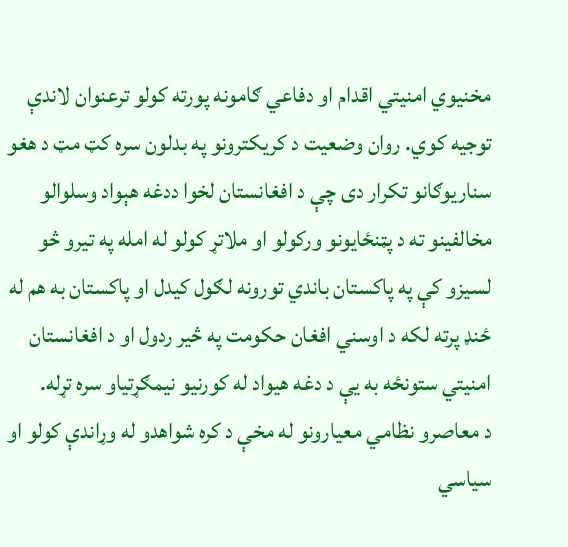مخنیوي امنیتي اقدام او دفاعي ګامونه پورته کولو ترعنوان لاندې توجيه کوي. روان وضعیت د کريکترونو په بدلون سره کټ مټ د هغو سناريوګانو تکرار دى چې د افغانستان لخوا ددغه هېواد وسلوالو مخالفينو ته د پټنځایونو ورکولو او ملاتړ کولو له امله په تيرو څو لسيزو کې په پاکستان باندي تورونه لګول کيدل او پاکستان به هم له ځنډ پرته لکه د اوسني افغان حکومت په څير ردول او د افغانستان امنیتي ستونځه به يې د دغه هیواد له کورنيو نيمګړتياو سره تړله.
د معاصرو نظامي معيارونو له مخې د کره شواهدو له وړاندې کولو او سياسي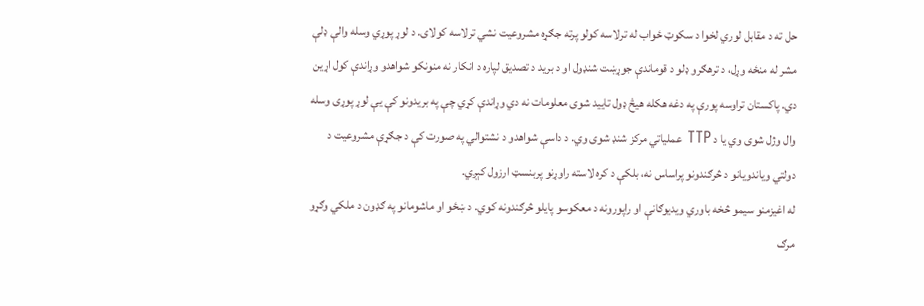حل ته د مقابل لوري لخوا د سکوټ ځواب له ترلاسه کولو پرته جګړه مشروعیت نشي ترلاسه کولاى. د لوړ پوړي وسله والې ډلې مشر له منځه وړل، د ترهګرو ډلو د قوماندې جوړښت شنډول او د برید د تصدیق لپاره د انکار نه منونکو شواهدو وړاندې کول اړين دي. پاکستان تراوسه پورې په دغه هکله هیڅ ډول تایید شوی معلومات نه دي وړاندې کړي چې په بريدونو کې يې لوړ پوړی وسله وال وژل شوی وي یا د TTP عملیاتي مرکز شنډ شوی وي. د داسې شواهدو د نشتوالي په صورت کې د جګړې مشروعیت د دولتي وياندويانو د څرګندونو پراساس نه، بلکې د کره لاسته راوړنو پربنسټ ارزول کېږي.
له اغیزمنو سیمو څخه باوري ويديوګانې او راپورونه د معکوسو پایلو څرګندونه کوي. د ښځو او ماشومانو په ګډون د ملکي وګړو مرګ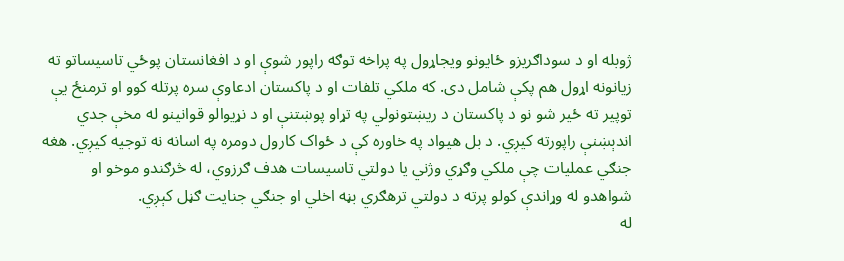ژوبله او د سوداګريزو ځايونو ويجاړول په پراخه توګه راپور شوې او د افغانستان پوځي تاسيساتو ته زیانونه اړول هم پکې شامل دی. که ملکي تلفات او د پاکستان ادعاوې سره پرتله کوو او ترمنځ يې توپير ته ځير شو نو د پاکستان د ريښتونولي په تړاو پوښتنې او د نړیوالو قوانینو له مخې جدي اندېښنې راپورته کيږي. د بل هیواد په خاوره کې د ځواک کارول دومره په اسانه نه توجیه کيږي. هغه جنګي عملیات چې ملکي وګړي وژني یا دولتي تاسیسات هدف ګرزوي، له څرګندو موخو او شواهدو له وړاندې کولو پرته د دولتي ترهګري بڼه اخلي او جنګي جنايت ګڼل کېږي.
له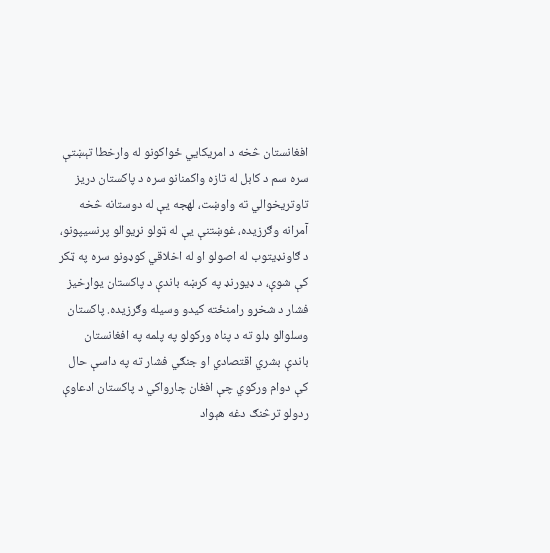افغانستان څخه د امريکايي ځواکونو له وارخطا تېښتې سره سم د کابل له تازه واکمنانو سره د پاکستان دريز تاوتریخوالي ته واوښت، لهجه يې له دوستانه څخه آمرانه وګرزيده، غوښتنې يې له ټولو نړيوالو پرنسيپونو، د ګاونډيتوب له اصولو او له اخلاقي کوډونو سره په ټکر کې شوې، د ډیورنډ په کرښه باندې د پاکستان يواړخيز فشار د شخړو رامنځته کيدو وسيله وګرزيده. پاکستان وسلوالو ډلو ته د پناه ورکولو په پلمه په افغانستان باندې بشري اقتصادي او جنګي فشار ته په داسې حال کې دوام ورکوي چې افغان چارواکي د پاکستان ادعاوې ردولو ترڅنګ دغه هېواد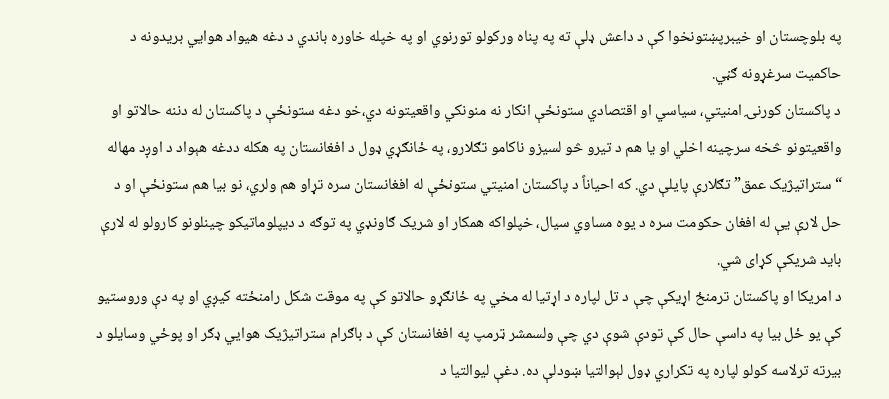په بلوچستان او خيبرپښتونخوا کې د داعش ډلې ته په پناه ورکولو تورنوي او په خپله خاوره باندي د دغه هیواد هوايي بریدونه د حاکمیت سرغړونه ګڼي.
د پاکستان کورنۍ امنیتي، سياسي او اقتصادي ستونځې انکار نه منونکي واقعیتونه دي،خو دغه ستونځې د پاکستان له دننه حالاتو او واقعیتونو څخه سرچینه اخلي او يا هم د تيرو څو لسيزو ناکامو تګلارو، په ځانګړي ډول د افغانستان په هکله ددغه هېواد د اوږد مهاله “ستراتیژیک عمق” تګلارې پایلې دي. که احياناً د پاکستان امنیتي ستونځې له افغانستان سره تړاو هم ولري، نو بيا هم ستونځې او د حل لارې يې له افغان حکومت سره د يوه مساوي سيال، خپلواکه همکار او شریک ګاونډي په توګه د دیپلوماتیکو چينلونو کارولو له لارې باید شريکې کړاى شي.
د امریکا او پاکستان ترمنځ اړیکې چې د تل لپاره د اړتیا له مخي په ځانګړو حالاتو کې په موقت شکل رامنځته کيږي او په دې وروستيو کې يو ځل بيا په داسې حال کې تودې شوې دي چې ولسمشر ټرمپ په افغانستان کې د باګرام ستراتیژیک هوايي ډګر او پوځي وسایلو د بيرته ترلاسه کولو لپاره په تکراري ډول لېوالتیا ښودلې ده. دغې ليوالتيا د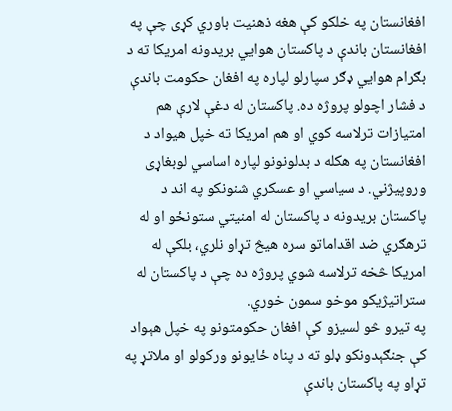افغانستان په خلکو کې هغه ذهنيت باوري کړى چې په افغانستان باندې د پاکستان هوايي بريدونه امریکا ته د بګرام هوايي ډګر سپارلو لپاره په افغان حکومت باندې د فشار اچولو پروژه ده. پاکستان له دغې لارې هم امتيازات ترلاسه کوي او هم امریکا ته خپل هیواد د افغانستان په هکله د بدلونونو لپاره اساسي لوبغاړى وروپيژني. د سياسي او عسکري شنونکو په اند د پاکستان بریدونه د پاکستان له امنيتي ستونځو او له ترهګري ضد اقداماتو سره هيڅ تړاو نلري، بلکې له امریکا څخه ترلاسه شوي پروژه ده چې د پاکستان له ستراتیژیکو موخو سمون خوري.
په تيرو څو لسيزو کې افغان حکومتونو په خپل هېواد کې جنګېدونکو ډلو ته د پناه ځايونو ورکولو او ملاتړ په تړاو په پاکستان باندې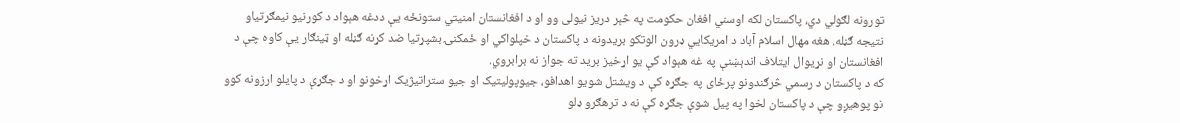تورونه لګولي دي، پاکستان لکه اوسني افغان حکومت په څېر دريز نيولى وو او د افغانستان امنیتي ستونځه يې ددغه هېواد د کورنيو نيمګړتياو نتيجه ګڼله. هغه مهال اسلام آباد د امريکايي ډرون الوتکو بریدونه د پاکستان د خپلواکي او ځمکنۍ بشپړتیا ضد کړنه ګڼله او ټینګار يې کاوه چې د افغانستان او نړيوال ايتلاف اندېښنې په غه هېواد کې یو اړخیز بريد ته جواز نه برابروي.
که د پاکستان د رسمي څرګندونو پرځاى په جګړه کې د ويشتل شويو اهدافو، جيوپوليتيک او جيو ستراتیژیک اړخونو او د جګړې د پايلو ارزونه کوو نو پوهيږو چې د پاکستان لخوا په پيل شوې جګړه کې نه د ترهګرو ډلو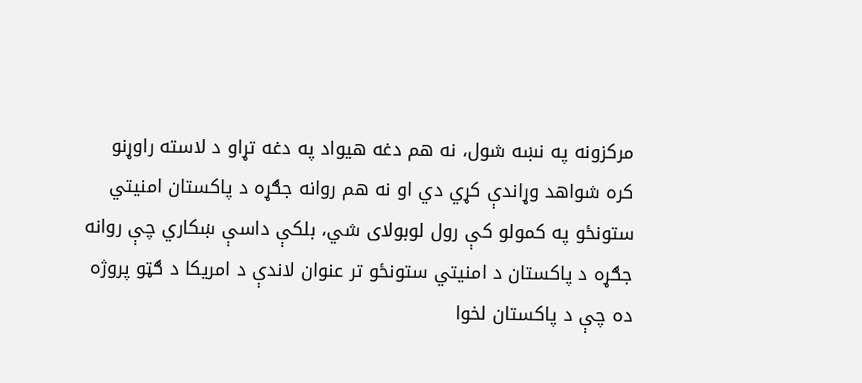مرکزونه په نښه شول، نه هم دغه هیواد په دغه تړاو د لاسته راوړنو کره شواهد وړاندې کړي دي او نه هم روانه جګړه د پاکستان امنیتي ستونځو په کمولو کې رول لوبولای شي، بلکې داسې ښکاري چې روانه جګړه د پاکستان د امنیتي ستونځو تر عنوان لاندې د امريکا د ګټو پروژه ده چې د پاکستان لخوا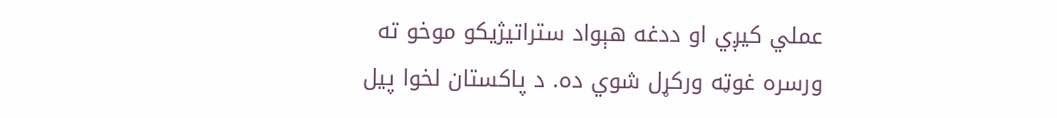عملي کيږي او ددغه هېواد ستراتیژیکو موخو ته ورسره غوټه ورکړل شوي ده. د پاکستان لخوا پيل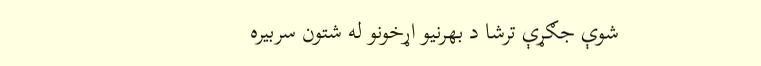شوې جګړې ترشا د بهرنیو اړخونو له شتون سربيره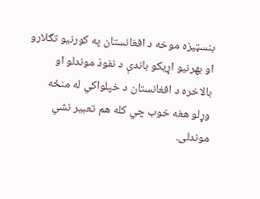بنسټيزه موخه د افغانستان په کورنيو تګلارو او بهرنيو اړيکو باندې د نفوذ موندلو او بالاخره د افغانستان د خپلواکي له منځه وړلو هغه خوب چي کله هم تعبیر نشي موندلى.